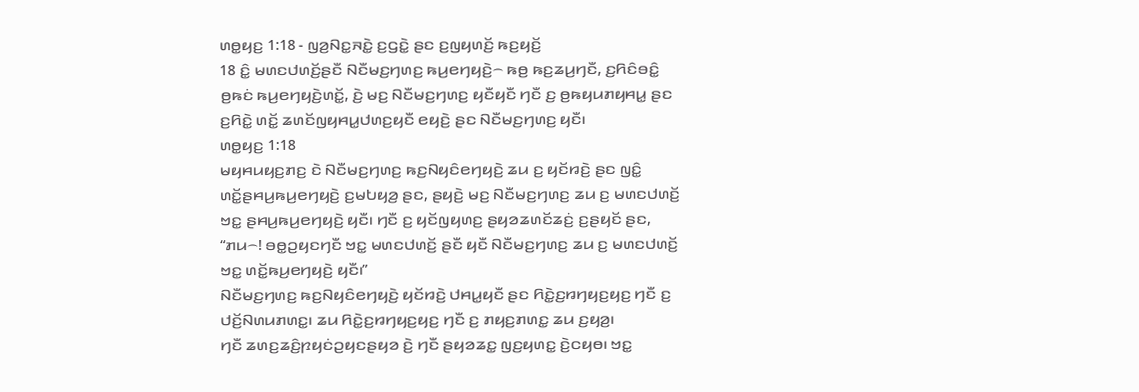ꤛꤥ꤭ꤟꤢ꤬ 1:18 - ꤜꤤ꤬ꤡꤢ꤭ꤏꤢꤧ꤭ ꤢ꤬ꤞꤢꤧ꤭ ꤔꤢ ꤢ꤬ꤜꤟꤛꤢꤩ꤬ ꤒꤢ꤬ꤟꤢꤩ꤬
18 ꤢꤨ꤭ ꤗꤛꤢꤓꤛꤢꤩ꤬ꤔꤢꤪ ꤡꤢꤪꤗꤢ꤬ꤚꤛꤢ꤬ ꤒꤣ꤬ꤕꤚꤟꤢꤧ꤬꤮ ꤒꤥ꤬ ꤒꤢ꤬ꤘꤣ꤬ꤚꤢꤪ, ꤢ꤬ꤖꤢꤨꤋꤢꤨ꤭ ꤥ꤬ꤒꤢꤦ ꤒꤣ꤬ꤕꤚꤟꤢꤧ꤬ꤛꤢꤩ꤭, ꤢꤧ꤬ ꤗꤢ꤬ ꤡꤢꤪꤗꤢ꤬ꤚꤛꤢ꤬ ꤟꤢꤪꤟꤢꤪ ꤚꤢꤪ ꤢ꤬ ꤥ꤬ꤒꤟꤣꤊꤟꤌꤣ꤭ ꤔꤢ ꤢ꤬ꤖꤢꤧ꤭ ꤛꤢꤩ꤭ ꤘꤛꤢꤩꤜꤟꤌꤣ꤭ꤓꤛꤢ꤬ꤟꤢꤪ ꤕꤟꤢꤧ꤬ ꤔꤢ ꤡꤢꤪꤗꤢ꤬ꤚꤛꤢ꤬ ꤟꤢꤪ꤯
ꤛꤥ꤭ꤟꤢ꤬ 1:18
ꤗꤟꤌꤣꤟꤢ꤬ꤊꤢ꤬ ꤢꤧ ꤡꤢꤪꤗꤢ꤬ꤚꤛꤢ꤬ ꤒꤢ꤬ꤡꤟꤢꤨꤕꤚꤟꤢꤧ꤬ ꤘꤣ ꤢ꤬ ꤟꤢꤩꤙꤢꤧ꤬ ꤔꤢ ꤜꤢꤨ꤭ ꤛꤢꤩ꤭ꤔꤌꤣ꤬ꤒꤣ꤬ꤕꤚꤟꤢꤧ꤬ ꤢ꤬ꤗꤝꤟꤤ꤬ ꤔꤢ, ꤔꤟꤢꤧ꤬ ꤗꤢ꤬ ꤡꤢꤪꤗꤢ꤬ꤚꤛꤢ꤬ ꤘꤣ ꤢ꤬ ꤗꤛꤢꤓꤛꤢꤩ꤬ ꤠꤢ꤭ ꤔꤌꤣ꤬ꤒꤣ꤬ꤕꤚꤟꤢꤧ꤬ ꤟꤢꤪ꤯ ꤚꤢꤪ ꤢ꤬ ꤟꤢꤩꤜꤟꤛꤢ꤬ ꤔꤟꤤꤘꤛꤢꤩꤘꤢꤦ꤬ ꤢ꤬ꤔꤟꤢꤩ ꤔꤢ, “ꤊꤣ꤮! ꤋꤥ꤭ꤑꤟꤢꤚꤢꤪ ꤠꤢ꤭ ꤗꤛꤢꤓꤛꤢꤩ꤬ ꤔꤢꤪ ꤟꤢꤪ ꤡꤢꤪꤗꤢ꤬ꤚꤛꤢ꤬ ꤘꤣ ꤢ꤬ ꤗꤛꤢꤓꤛꤢꤩ꤬ ꤠꤢ꤭ ꤛꤢꤩ꤭ꤒꤣ꤬ꤕꤚꤟꤢꤧ꤬ ꤟꤢꤪ꤯”
ꤡꤢꤪꤗꤢ꤬ꤚꤛꤢ꤬ ꤒꤢ꤬ꤡꤟꤢꤨꤕꤚꤟꤢꤧ꤬ ꤟꤢꤩꤙꤢꤧ꤬ ꤓꤌꤣ꤭ꤟꤢꤪ ꤔꤢ ꤖꤢꤧ꤭ꤢ꤬ꤙꤚꤟꤢ꤬ꤟꤢ꤬ ꤚꤢꤪ ꤢ꤬ ꤓꤢꤩ꤬ꤡꤛꤣꤊꤛꤢ꤭꤯ ꤘꤣ ꤖꤢꤧ꤭ꤢ꤬ꤙꤚꤟꤢ꤬ꤟꤢ꤬ ꤚꤢꤪ ꤢ꤬ ꤊꤟꤢ꤬ꤊꤛꤢ꤭ ꤘꤣ ꤢ꤬ꤟꤤ꤬꤯
ꤚꤢꤪ ꤘꤛꤢ꤬ꤘꤢꤨ꤬ꤐꤟꤢꤦꤑꤟꤢꤔꤟꤤ ꤢꤧ꤬ ꤚꤢꤪ ꤔꤟꤤꤘꤢ꤭ ꤜꤢ꤬ꤟꤛꤢ꤭ ꤢꤧ꤬ꤍꤟꤥ꤯ ꤠꤢ꤭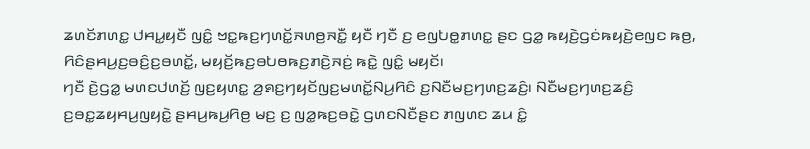ꤘꤛꤢꤩꤊꤛꤢ꤭ ꤓꤌꤣ꤭ꤟꤢꤪ ꤜꤢꤨ꤭ ꤠꤢ꤭ꤒꤢ꤬ꤚꤛꤢꤩ꤭ꤏꤛꤥ꤬ꤏꤢꤪ꤭ ꤟꤢꤪ ꤚꤢꤪ ꤢ꤬ ꤕꤜꤝꤥ꤭ꤊꤛꤢ꤭ ꤔꤢ ꤞꤤ꤭ ꤒꤟꤢꤧ꤬ꤞꤢꤦꤒꤟꤢꤧ꤬ꤕꤜꤢ ꤒꤥ꤬, ꤖꤢꤨꤔꤌꤣ꤬ꤢ꤬ꤋꤢꤨ꤬ꤢ꤬ꤋꤛꤢꤩ꤭, ꤗꤟꤢꤩ꤬ꤒꤢ꤬ꤋꤝꤥꤒꤢ꤬ꤊꤢꤧ꤬ꤏꤢꤦ꤬ ꤒꤢꤧ꤭ ꤜꤢꤨ꤭ ꤗꤟꤢꤩ꤯
ꤚꤢꤪ ꤢꤧ꤬ꤞꤤ꤭ ꤗꤛꤢꤓꤛꤢꤩ꤬ ꤜꤢ꤬ꤟꤛꤢ꤭ ꤤ꤬ꤎꤢ꤬ꤚꤟꤢꤩꤜꤢ꤬ꤗꤛꤢꤩ꤭ꤡꤣ꤬ꤖꤢꤨ ꤢ꤬ꤡꤢꤪꤗꤢ꤬ꤚꤛꤢ꤬ꤘꤢꤨ꤬꤯ ꤡꤢꤪꤗꤢ꤬ꤚꤛꤢ꤬ꤘꤢꤨ꤬ ꤢ꤬ꤋꤢ꤭ꤘꤟꤌꤣ꤬ꤜꤟꤢꤧ꤭ ꤔꤌꤣ꤬ꤒꤣ꤬ꤖꤥ꤬ ꤗꤢ꤬ ꤢ꤬ ꤜꤤ꤭ꤒꤢ꤬ꤋꤢꤧ꤭ ꤞꤛꤢꤡꤢꤪꤔꤢ ꤊꤜꤛꤢ ꤘꤣ ꤢꤨ꤭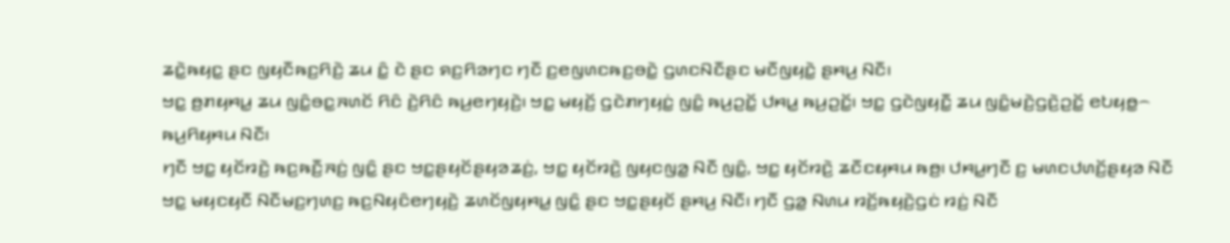ꤘꤢꤧ꤭ꤒꤟꤢ꤭ ꤔꤢ ꤜꤟꤢꤪꤒꤢ꤬ꤖꤢꤧ꤬ ꤘꤣ ꤢꤨ꤭ ꤢꤧ ꤔꤢ ꤎꤢ꤬ꤖꤤꤚꤢ ꤚꤢꤪ ꤢ꤬ꤕꤜꤛꤢꤒꤢ꤬ꤋꤢꤧ꤭ ꤞꤛꤢꤡꤢꤪꤔꤢ ꤗꤢꤪꤜꤟꤢꤧ꤭ ꤔꤌꤣ꤬ ꤡꤢꤪ꤯
ꤠꤢ꤭ ꤥ꤬ꤊꤟꤌꤣ꤭ ꤘꤣ ꤜꤢꤨ꤭ꤋꤢ꤭ꤏꤛꤢꤩ ꤖꤢꤨ ꤢꤧ꤬ꤖꤢꤨ ꤒꤣ꤬ꤕꤚꤟꤢꤧ꤬꤯ ꤠꤢ꤭ ꤗꤟꤢꤩ꤬ ꤞꤢꤧꤊꤚꤟꤢꤦ꤭ ꤜꤢꤨ꤭ ꤒꤣ꤬ꤑꤢꤩ꤭ ꤓꤌꤣ꤭ ꤒꤣ꤬ꤑꤢꤩ꤭꤯ ꤠꤢ꤭ ꤞꤢꤧꤜꤟꤢꤪ꤭ ꤘꤣ ꤜꤢꤨ꤭ꤗꤢꤧ꤬ꤞꤢꤧ꤬ꤑꤢꤩ꤭ ꤕꤝꤟꤥ꤭꤮ ꤒꤣ꤬ꤖꤟꤌꤣ ꤡꤢꤪ꤯
ꤚꤢꤪ ꤠꤢ꤭ ꤟꤢꤩꤙꤢꤧ꤬ ꤒꤢ꤬ꤒꤢꤪ꤬ꤏꤢꤦ꤬ ꤜꤢꤨ꤭ ꤔꤢ ꤠꤢ꤭ꤔꤟꤢꤩꤔꤟꤤꤘꤢꤦ꤬, ꤠꤢ꤭ ꤟꤢꤩꤙꤢꤧ꤬ ꤜꤟꤢꤜꤤ꤭ ꤡꤢꤪ ꤜꤢꤨ꤭, ꤠꤢ꤭ ꤟꤢꤩꤙꤢꤧ꤬ ꤘꤢꤪꤢꤟꤌꤣ ꤒꤥ꤬꤯ ꤓꤌꤣ꤭ꤚꤢꤪ ꤢ꤬ ꤗꤛꤢꤓꤛꤢꤩ꤬ꤔꤟꤤ ꤡꤢꤪ ꤠꤢ꤭ ꤗꤟꤢꤟꤢꤪ ꤡꤢꤪꤗꤢ꤬ꤚꤛꤢ꤬ ꤒꤢ꤬ꤡꤟꤢꤨꤕꤚꤟꤢꤧ꤬ ꤘꤛꤢꤩꤜꤟꤌꤣ꤭ ꤜꤢꤨ꤭ ꤔꤢ ꤠꤢ꤭ꤔꤟꤢꤩ ꤔꤌꤣ꤬ ꤡꤢꤪ꤯ ꤚꤢꤪ ꤞꤤ꤭ ꤡꤛꤣ ꤙꤢꤩ꤬ꤒꤟꤢꤧ꤬ꤞꤢꤦ ꤙꤢꤦ꤬ ꤡꤢꤪ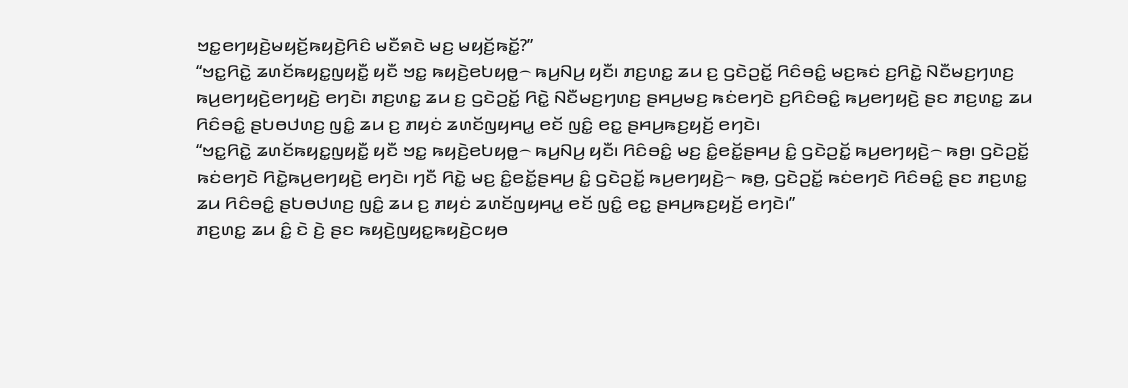ꤠꤢ꤭ꤕꤚꤟꤢꤧ꤬ꤗꤟꤢꤩ꤬ꤒꤟꤢꤧ꤬ꤖꤢꤨ ꤗꤢꤪꤎꤢꤧ ꤗꤢ꤬ ꤗꤟꤢꤩ꤬ꤒꤢꤩ꤭?”
“ꤠꤢ꤭ꤖꤢꤧ꤭ ꤘꤛꤢꤩꤒꤟꤢ꤭ꤜꤟꤢꤪ꤭ ꤟꤢꤪ ꤠꤢ꤭ ꤒꤟꤢꤧ꤬ꤕꤝꤟꤥ꤭꤮ ꤒꤣ꤬ꤡꤣ꤬ ꤟꤢꤪ꤯ ꤊꤢ꤬ꤛꤢ꤭ ꤘꤣ ꤢ꤬ ꤞꤢꤧꤑꤢꤩ꤭ ꤖꤢꤨꤋꤢꤨ꤭ ꤗꤢ꤬ꤒꤢꤦ ꤢ꤬ꤖꤢꤧ꤭ ꤡꤢꤪꤗꤢ꤬ꤚꤛꤢ꤬ ꤒꤣ꤬ꤕꤚꤟꤢꤧ꤬ꤕꤚꤟꤢꤧ꤬ ꤕꤚꤢꤧ꤯ ꤊꤢ꤬ꤛꤢ꤭ ꤘꤣ ꤢ꤬ ꤞꤢꤧꤑꤢꤩ꤭ ꤖꤢꤧ꤭ ꤡꤢꤪꤗꤢ꤬ꤚꤛꤢ꤬ ꤔꤌꤣ꤬ꤗꤢ꤬ ꤒꤢꤦꤕꤚꤢꤧ ꤢ꤬ꤖꤢꤨꤋꤢꤨ꤭ ꤒꤣ꤬ꤕꤚꤟꤢꤧ꤬ ꤔꤢ ꤊꤢ꤬ꤛꤢ꤭ ꤘꤣ ꤖꤢꤨꤋꤢꤨ꤭ ꤔꤝꤥꤓꤛꤢ꤬ ꤜꤢꤨ꤭ ꤘꤣ ꤢ꤬ ꤊꤟꤢꤦ ꤘꤛꤢꤩꤜꤟꤌꤣ꤭ ꤕꤢꤩ ꤜꤢꤨ꤭ ꤕꤢ꤭ ꤔꤌꤣ꤬ꤒꤢ꤬ꤟꤢꤩ꤬ ꤕꤚꤢꤧ꤯
“ꤠꤢ꤭ꤖꤢꤧ꤭ ꤘꤛꤢꤩꤒꤟꤢ꤭ꤜꤟꤢꤪ꤭ ꤟꤢꤪ ꤠꤢ꤭ ꤒꤟꤢꤧ꤬ꤕꤝꤟꤥ꤭꤮ ꤒꤣ꤬ꤡꤣ꤬ ꤟꤢꤪ꤯ ꤖꤢꤨꤋꤢꤨ꤭ ꤗꤢ꤬ ꤢꤨ꤭ꤕꤢꤩ꤭ꤔꤌꤣ꤬ ꤢꤨ꤭ ꤞꤢꤧꤑꤢꤩ꤭ ꤒꤣ꤬ꤕꤚꤟꤢꤧ꤬꤮ ꤒꤥ꤬꤯ ꤞꤢꤧꤑꤢꤩ꤭ ꤒꤢꤦꤕꤚꤢꤧ ꤖꤢꤧ꤭ꤒꤣ꤬ꤕꤚꤟꤢꤧ꤬ ꤕꤚꤢꤧ꤯ ꤚꤢꤪ ꤖꤢꤧ꤭ ꤗꤢ꤬ ꤢꤨ꤭ꤕꤢꤩ꤭ꤔꤌꤣ꤬ ꤢꤨ꤭ ꤞꤢꤧꤑꤢꤩ꤭ ꤒꤣ꤬ꤕꤚꤟꤢꤧ꤬꤮ ꤒꤥ꤬, ꤞꤢꤧꤑꤢꤩ꤭ ꤒꤢꤦꤕꤚꤢꤧ ꤖꤢꤨꤋꤢꤨ꤭ ꤔꤢ ꤊꤢ꤬ꤛꤢ꤭ ꤘꤣ ꤖꤢꤨꤋꤢꤨ꤭ ꤔꤝꤥꤓꤛꤢ꤬ ꤜꤢꤨ꤭ ꤘꤣ ꤢ꤬ ꤊꤟꤢꤦ ꤘꤛꤢꤩꤜꤟꤌꤣ꤭ ꤕꤢꤩ ꤜꤢꤨ꤭ ꤕꤢ꤭ ꤔꤌꤣ꤬ꤒꤢ꤬ꤟꤢꤩ꤬ ꤕꤚꤢꤧ꤯”
ꤊꤢ꤬ꤛꤢ꤭ ꤘꤣ ꤢꤨ꤭ ꤢꤧ ꤢꤧ꤬ ꤔꤢ ꤒꤟꤢꤧ꤬ꤜꤟꤢ꤭ꤒꤟꤢꤧ꤬ꤍꤟꤥ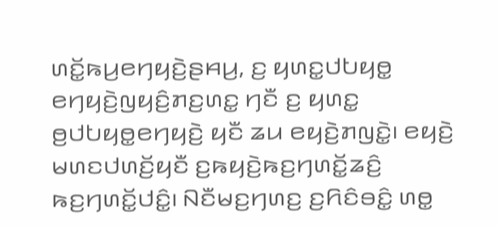ꤛꤢꤩ꤭ꤒꤣ꤬ꤕꤚꤟꤢꤧ꤬ꤔꤌꤣ꤬, ꤢ꤬ ꤟꤛꤢ꤭ꤓꤝꤟꤥ꤭ ꤕꤚꤟꤢꤧ꤬ꤜꤟꤢꤨ꤬ꤊꤢ꤬ꤛꤢ꤭ ꤚꤢꤪ ꤢ꤬ ꤟꤛꤢ꤭ ꤥ꤬ꤓꤝꤟꤥ꤭ꤕꤚꤟꤢꤧ꤬ ꤟꤢꤪ ꤘꤣ ꤕꤟꤢꤧ꤬ꤊꤜꤢꤧ꤭꤯ ꤕꤟꤢꤧ꤬ ꤗꤛꤢꤓꤛꤢꤩ꤬ꤟꤢꤪ ꤢ꤬ꤒꤟꤢꤧ꤬ꤒꤢ꤬ꤚꤛꤢꤩ꤭ꤘꤢꤨ꤬ ꤒꤢ꤬ꤚꤛꤢꤩ꤭ꤓꤢꤨ꤭꤯ ꤡꤢꤪꤗꤢ꤬ꤚꤛꤢ꤬ ꤢ꤬ꤖꤢꤨꤋꤢꤨ꤭ ꤛꤥ꤭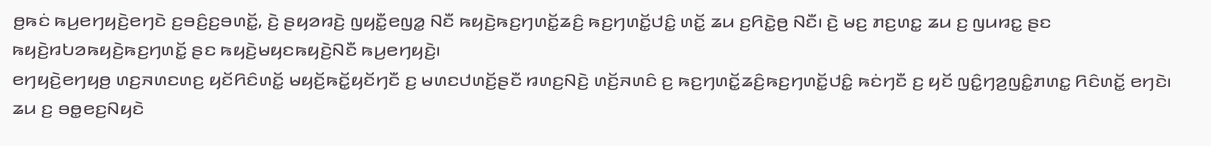ꤥ꤬ꤒꤢꤦ ꤒꤣ꤬ꤕꤚꤟꤢꤧ꤬ꤕꤚꤢꤧ ꤢ꤬ꤋꤢꤨ꤬ꤢ꤬ꤋꤛꤢꤩ꤭, ꤢꤧ꤬ ꤔꤟꤤꤙꤢꤧ꤬ ꤜꤟꤢꤪ꤭ꤕꤜꤤ꤭ ꤡꤢꤪ ꤒꤟꤢꤧ꤬ꤒꤢ꤬ꤚꤛꤢꤩ꤭ꤘꤢꤨ꤬ ꤒꤢ꤬ꤚꤛꤢꤩ꤭ꤓꤢꤨ꤭ ꤛꤢꤩ꤭ ꤘꤣ ꤢ꤬ꤖꤢꤧ꤭ꤥ꤬ ꤡꤢꤪ꤯ ꤢꤧ꤬ ꤗꤢ꤬ ꤊꤢ꤬ꤛꤢ꤭ ꤘꤣ ꤢ꤬ ꤜꤣꤙꤢ꤭ ꤔꤢ ꤒꤟꤢꤧ꤬ꤙꤝꤤꤒꤟꤢꤧ꤬ꤒꤢ꤬ꤚꤛꤢꤩ꤭ ꤔꤢ ꤒꤟꤢꤧ꤬ꤗꤟꤢꤒꤟꤢꤧ꤬ꤡꤢꤪ ꤒꤣ꤬ꤕꤚꤟꤢꤧ꤬꤯
ꤕꤚꤟꤢꤧ꤬ꤕꤚꤟꤥ꤬ ꤛꤢ꤬ꤏꤛꤢꤛꤢ꤬ ꤟꤢꤩꤖꤢꤨꤛꤢꤩ꤭ ꤗꤟꤢꤩ꤬ꤒꤢꤩ꤭ꤟꤢꤩꤚꤢꤪ ꤢ꤬ ꤗꤛꤢꤓꤛꤢꤩ꤬ꤔꤢꤪ ꤙꤛꤢ꤬ꤡꤢꤧ꤬ ꤛꤢꤩ꤬ꤏꤛꤢꤨ ꤢ꤬ ꤒꤢ꤬ꤚꤛꤢꤩ꤭ꤘꤢꤨ꤬ꤒꤢ꤬ꤚꤛꤢꤩ꤭ꤓꤢꤨ꤭ ꤒꤢꤦꤚꤢꤪ ꤢ꤬ ꤟꤢꤩ ꤜꤢꤨ꤭ꤚꤤ꤬ꤜꤢꤨ꤭ꤊꤛꤢ꤭ ꤖꤢꤨꤛꤢꤩ꤭ ꤕꤚꤢꤧ꤯
ꤘꤣ ꤢ꤬ ꤋꤥ꤭ꤕꤢ꤬ꤡꤟꤢꤧ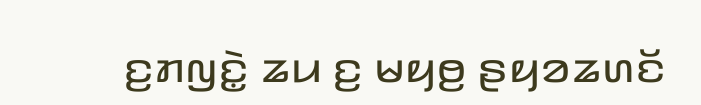ꤢ꤬ꤊꤜꤢꤧ꤭ ꤘꤣ ꤢ꤬ ꤗꤟꤥ꤬ ꤔꤟꤤꤘꤛꤢꤩ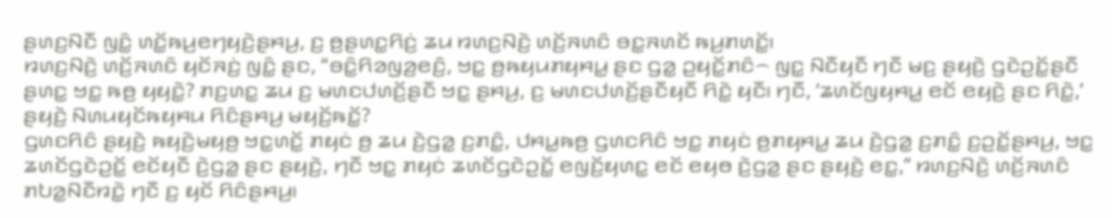ꤔꤛꤢ꤬ꤡꤢꤪ ꤜꤢꤨ꤭ ꤛꤢꤩ꤭ꤒꤣ꤬ꤕꤚꤟꤢꤧ꤬ꤔꤌꤣ꤬, ꤢ꤬ ꤥ꤬ꤔꤛꤢ꤭ꤖꤢꤦ꤬ ꤘꤣ ꤙꤛꤢ꤬ꤡꤢꤧ꤬ ꤛꤢꤩ꤬ꤏꤛꤢꤨ ꤋꤢ꤭ꤏꤛꤢꤩ ꤒꤣ꤬ꤊꤛꤢꤩ꤭꤯
ꤙꤛꤢ꤬ꤡꤢꤧ꤬ ꤛꤢꤩ꤬ꤏꤛꤢꤨ ꤟꤢꤩꤏꤢꤦ꤬ ꤜꤢꤨ꤭ ꤔꤢ, “ꤋꤢꤨ꤭ꤖꤤꤜꤤ꤬ꤕꤢꤨ꤬, ꤠꤢ꤭ ꤥ꤬ꤒꤟꤣꤊꤟꤌꤣ꤭ ꤔꤢ ꤞꤤ꤭ ꤑꤟꤢꤩ꤭ꤊꤢꤨ꤮ ꤜꤢ꤭ ꤡꤢꤪꤟꤢꤪ ꤚꤢꤪ ꤗꤢ꤬ ꤔꤟꤢꤧ꤬ ꤞꤢꤧꤑꤢꤩ꤭ꤔꤢꤪ ꤔꤛꤢ꤭ ꤠꤢ꤭ ꤒꤥ꤬ ꤟꤟꤢꤧ꤭? ꤊꤢ꤬ꤛꤢ꤭ ꤘꤣ ꤢ꤬ ꤗꤛꤢꤓꤛꤢꤩ꤬ꤔꤢꤪ ꤠꤢ꤭ ꤔꤌꤣ꤬, ꤢ꤬ ꤗꤛꤢꤓꤛꤢꤩ꤬ꤔꤢꤪꤟꤢꤪ ꤖꤢꤧ꤭ ꤟꤢꤪ꤯ ꤚꤢꤪ, ‘ꤘꤛꤢꤩꤜꤟꤌꤣ꤭ ꤕꤢꤩ ꤕꤟꤢꤧ꤬ ꤔꤢ ꤖꤢꤧ꤭,’ ꤔꤟꤢꤧ꤬ ꤡꤛꤣꤟꤢꤩꤒꤟꤌꤣ ꤖꤢꤨꤔꤌꤣ꤬ ꤗꤟꤢꤩ꤬ꤒꤢꤩ꤭?
ꤞꤛꤢꤖꤢꤨ ꤔꤟꤢꤧ꤬ ꤒꤟꤢꤧ꤬ꤗꤟꤥ꤬ ꤠꤢ꤭ꤛꤢꤩ꤭ ꤊꤟꤢꤦ ꤥ꤬ ꤘꤣ ꤢꤧ꤬ꤞꤤ꤭ ꤢ꤬ꤊꤢꤨ꤭, ꤓꤌꤣ꤭ꤒꤥ꤬ ꤞꤛꤢꤖꤢꤨ ꤠꤢ꤭ ꤊꤟꤢꤦ ꤥ꤬ꤊꤟꤌꤣ꤭ ꤘꤣ ꤢꤧ꤬ꤞꤤ꤭ ꤢ꤬ꤊꤢꤨ꤭ ꤢ꤬ꤑꤢꤩ꤭ꤔꤌꤣ꤬, ꤠꤢ꤭ ꤘꤛꤢꤩꤞꤢꤧꤑꤢꤩ꤭ ꤕꤢꤩꤟꤢꤪ ꤢꤧ꤬ꤞꤤ꤭ ꤔꤢ ꤔꤟꤢꤧ꤬, ꤚꤢꤪ ꤠꤢ꤭ ꤊꤟꤢꤦ ꤘꤛꤢꤩꤞꤢꤧꤑꤢꤩ꤭ ꤕꤜꤢꤩ꤬ꤟꤛꤢ꤭ ꤕꤢꤩ ꤕꤟꤥ ꤢꤧ꤬ꤞꤤ꤭ ꤔꤢ ꤔꤟꤢꤧ꤬ ꤕꤢ꤭,” ꤙꤛꤢ꤬ꤡꤢꤧ꤬ ꤛꤢꤩ꤬ꤏꤛꤢꤨ ꤊꤝꤤ꤭ꤡꤢꤪꤙꤢꤧ꤭ ꤚꤢꤪ ꤢ꤬ ꤟꤢꤩ ꤖꤢꤨꤔꤌꤣ꤬꤯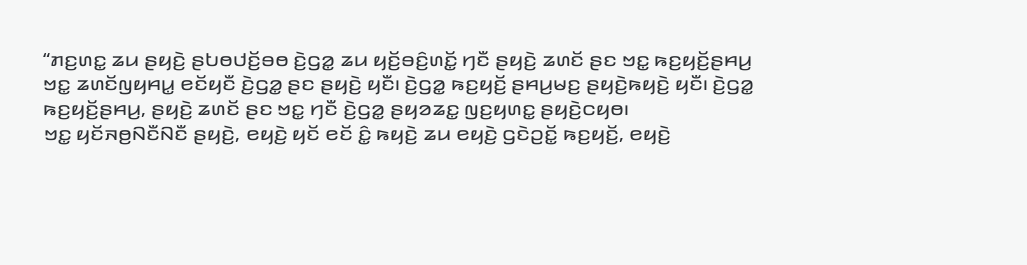“ꤊꤢ꤬ꤛꤢ꤭ ꤘꤣ ꤔꤟꤢꤧ꤬ ꤔꤝꤥꤓꤢꤩ꤬ꤋꤥ ꤢꤧ꤬ꤞꤤ꤭ ꤘꤣ ꤟꤢꤩ꤬ꤋꤢꤨ꤬ꤛꤢꤩ꤭ ꤚꤢꤪ ꤔꤟꤢꤧ꤬ ꤘꤛꤢꤩ ꤔꤢ ꤠꤢ꤭ ꤒꤢ꤬ꤟꤢꤩ꤬ꤔꤌꤣ꤬ ꤠꤢ꤭ ꤘꤛꤢꤩꤜꤟꤌꤣ꤭ ꤕꤢꤩꤟꤢꤪ ꤢꤧ꤬ꤞꤤ꤭ ꤔꤢ ꤔꤟꤢꤧ꤬ ꤟꤢꤪ꤯ ꤢꤧ꤬ꤞꤤ꤭ ꤒꤢ꤬ꤟꤢꤩ꤬ ꤔꤌꤣ꤬ꤗꤢ꤬ ꤔꤟꤢꤧ꤬ꤒꤟꤢꤧ꤬ ꤟꤢꤪ꤯ ꤢꤧ꤬ꤞꤤ꤭ ꤒꤢ꤬ꤟꤢꤩ꤬ꤔꤌꤣ꤬, ꤔꤟꤢꤧ꤬ ꤘꤛꤢꤩ ꤔꤢ ꤠꤢ꤭ ꤚꤢꤪ ꤢꤧ꤬ꤞꤤ꤭ ꤔꤟꤤꤘꤢ꤭ ꤜꤢ꤬ꤟꤛꤢ꤭ ꤔꤟꤢꤧ꤬ꤍꤟꤥ꤯
ꤠꤢ꤭ ꤟꤢꤩꤏꤥ꤬ꤡꤢꤪꤡꤢꤪ ꤔꤟꤢꤧ꤬, ꤕꤟꤢꤧ꤬ ꤟꤢꤩ ꤕꤢꤩ ꤢꤨ꤭ ꤒꤟꤢꤧ꤬ ꤘꤣ ꤕꤟꤢꤧ꤬ ꤞꤢꤧꤑꤢꤩ꤭ ꤒꤢ꤬ꤟꤢꤩ꤬, ꤕꤟꤢꤧ꤬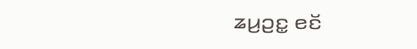ꤘꤣ꤬ꤑꤢ꤭ ꤕꤢꤩ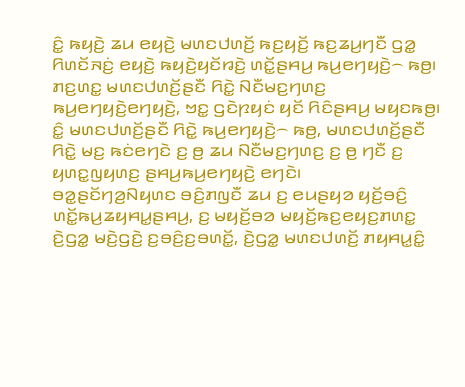ꤢꤨ꤭ ꤒꤟꤢꤧ꤬ ꤘꤣ ꤕꤟꤢꤧ꤬ ꤗꤛꤢꤓꤛꤢꤩ꤬ ꤒꤢ꤬ꤟꤢꤩ꤬ ꤒꤢ꤬ꤘꤣ꤬ꤚꤢꤪ ꤞꤤ꤭ ꤖꤛꤢꤩꤏꤢꤦ꤬ ꤕꤟꤢꤧ꤬ ꤒꤟꤢꤧ꤬ꤟꤢꤩꤙꤢꤧ꤬ ꤛꤢꤩ꤭ꤔꤌꤣ꤬ ꤒꤣ꤬ꤕꤚꤟꤢꤧ꤬꤮ ꤒꤥ꤬꤯
ꤊꤢ꤬ꤛꤢ꤭ ꤗꤛꤢꤓꤛꤢꤩ꤬ꤔꤢꤪ ꤖꤢꤧ꤭ ꤡꤢꤪꤗꤢ꤬ꤚꤛꤢ꤬ ꤒꤣ꤬ꤕꤚꤟꤢꤧ꤬ꤕꤚꤟꤢꤧ꤬, ꤠꤢ꤭ ꤞꤢꤧꤐꤟꤢꤦ ꤟꤢꤩ ꤖꤢꤨꤔꤌꤣ꤬ ꤗꤟꤢꤒꤥ꤬꤯ ꤢꤨ꤭ ꤗꤛꤢꤓꤛꤢꤩ꤬ꤔꤢꤪ ꤖꤢꤧ꤭ ꤒꤣ꤬ꤕꤚꤟꤢꤧ꤬꤮ ꤒꤥ꤬, ꤗꤛꤢꤓꤛꤢꤩ꤬ꤔꤢꤪ ꤖꤢꤧ꤭ ꤗꤢ꤬ ꤒꤢꤦꤕꤚꤢꤧ ꤢ꤬ ꤥ꤬ ꤘꤣ ꤡꤢꤪꤗꤢ꤬ꤚꤛꤢ꤬ ꤢ꤬ ꤥ꤬ ꤚꤢꤪ ꤢ꤬ ꤟꤛꤢ꤭ꤜꤟꤛꤢ꤬ ꤔꤌꤣ꤬ꤒꤣ꤬ꤕꤚꤟꤢꤧ꤬ ꤕꤚꤢꤧ꤯
ꤋꤤ꤭ꤔꤢꤩꤚꤤ꤬ꤡꤟꤛꤢ ꤋꤢꤨ꤬ꤊꤜꤢꤪ ꤘꤣ ꤢ꤬ ꤕꤣꤔꤟꤤ ꤟꤢꤩ꤬ꤋꤢꤨ꤬ ꤛꤢꤩ꤭ꤒꤣ꤬ꤘꤟꤌꤣ꤭ꤔꤌꤣ꤬, ꤢ꤬ ꤗꤟꤢꤩ꤬ꤋꤤ ꤗꤟꤢꤩ꤬ꤒꤢ꤬ꤕꤟꤢ꤬ꤊꤛꤢ꤭ ꤢꤧ꤬ꤞꤤ꤭ ꤗꤢꤧ꤬ꤞꤢꤧ꤬ ꤢ꤬ꤋꤢꤨ꤬ꤢ꤬ꤋꤛꤢꤩ꤭, ꤢꤧ꤬ꤞꤤ꤭ ꤗꤛꤢꤓꤛꤢꤩ꤬ ꤊꤟꤌꤣ꤭ꤢꤨ꤭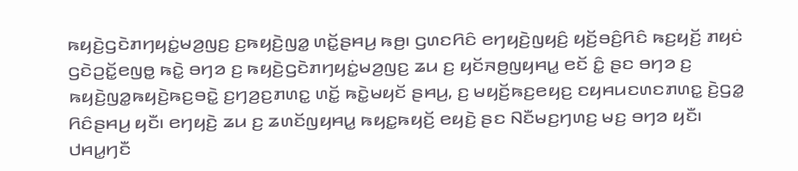ꤒꤟꤢꤧ꤬ꤞꤢꤧꤊꤚꤟꤢꤦ꤭ꤗꤤ꤬ꤜꤢ꤬ ꤢ꤬ꤒꤟꤢꤧ꤬ꤜꤤ꤭ ꤛꤢꤩ꤭ꤔꤌꤣ꤬ ꤒꤥ꤬꤯ ꤞꤛꤢꤖꤢꤨ ꤕꤚꤟꤢꤧ꤬ꤜꤟꤢꤨ꤬ ꤟꤢꤩ꤬ꤋꤢꤨ꤬ꤖꤢꤨ ꤒꤢ꤬ꤟꤢꤩ꤬ ꤊꤟꤢꤦ ꤞꤢꤧꤑꤢꤩ꤭ꤕꤜꤥ꤭ ꤒꤢꤧ꤭ ꤋꤚꤤ ꤢ꤬ ꤒꤟꤢꤧ꤬ꤞꤢꤧꤊꤚꤟꤢꤦ꤭ꤗꤤ꤬ꤜꤢ꤬ ꤘꤣ ꤢ꤬ ꤟꤢꤩꤏꤥ꤬ꤜꤟꤌꤣ꤭ ꤕꤢꤩ ꤢꤨ꤭ ꤔꤢ ꤋꤚꤤ ꤢ꤬ ꤒꤟꤢꤧ꤬ꤜꤤ꤭ꤒꤟꤢꤧ꤬ꤒꤢ꤬ꤋꤢꤧ꤭ ꤢ꤬ꤚꤤ꤬ꤢ꤬ꤊꤛꤢ꤭ ꤛꤢꤩ꤭ ꤒꤢꤧ꤭ꤗꤟꤢꤩ ꤔꤌꤣ꤬, ꤢ꤬ ꤗꤟꤢꤩ꤬ꤒꤢ꤬ꤕꤟꤢ꤬ ꤢꤟꤌꤣꤢꤛꤢꤊꤛꤢ꤭ ꤢꤧ꤬ꤞꤤ꤭ ꤖꤢꤨꤔꤌꤣ꤬ ꤟꤢꤪ꤯ ꤕꤚꤟꤢꤧ꤬ ꤘꤣ ꤢ꤬ ꤘꤛꤢꤩꤜꤟꤌꤣ꤭ ꤒꤟꤢ꤭ꤒꤟꤢꤩ꤬ ꤕꤟꤢꤧ꤬ ꤔꤢ ꤡꤢꤪꤗꤢ꤬ꤚꤛꤢ꤬ ꤗꤢ꤬ ꤋꤚꤤ ꤟꤢꤪ꤯
ꤓꤌꤣ꤭ꤚꤢꤪ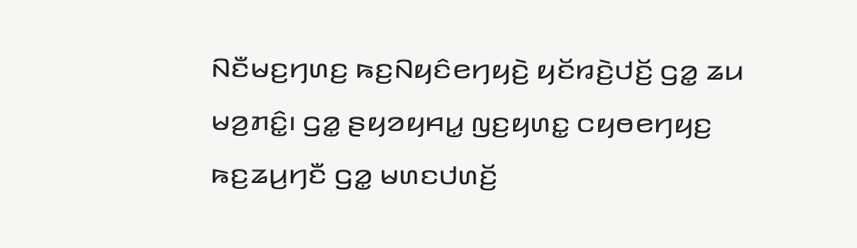ꤡꤢꤪꤗꤢ꤬ꤚꤛꤢ꤬ ꤒꤢ꤬ꤡꤟꤢꤨꤕꤚꤟꤢꤧ꤬ ꤟꤢꤩꤙꤢꤧ꤬ꤓꤢꤩ꤬ ꤞꤤ꤭ ꤘꤣ ꤗꤤ꤬ꤊꤢꤨ꤭꤯ ꤞꤤ꤭ ꤔꤟꤤꤟꤌꤣ꤭ ꤜꤢ꤬ꤟꤛꤢ꤭ ꤍꤟꤥꤕꤚꤟꤢ꤬ ꤒꤢ꤬ꤘꤣ꤬ꤚꤢꤪ ꤞꤤ꤭ ꤗꤛꤢꤓꤛꤢꤩ꤬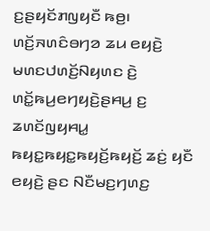ꤢ꤬ꤔꤟꤢꤩꤊꤜꤟꤢꤪ ꤒꤥ꤬꤯
ꤛꤢꤩ꤬ꤏꤛꤢꤨꤋꤚꤤ ꤘꤣ ꤕꤟꤢꤧ꤬ ꤗꤛꤢꤓꤛꤢꤩ꤬ꤡꤟꤛꤢ ꤢꤧ꤬ ꤛꤢꤩ꤭ꤒꤣ꤬ꤕꤚꤟꤢꤧ꤬ꤔꤌꤣ꤬ ꤢ꤬ ꤘꤛꤢꤩꤜꤟꤌꤣ꤭ ꤒꤟꤢ꤭ꤒꤟꤢ꤭ꤒꤟꤢꤩ꤬ꤒꤟꤢꤩ꤬ ꤘꤢꤦ꤬ ꤟꤢꤪ ꤕꤟꤢꤧ꤬ ꤔꤢ ꤡꤢꤪꤗꤢ꤬ꤚꤛꤢ꤬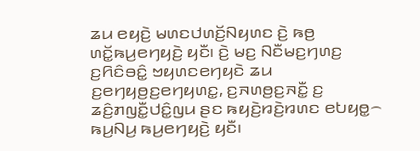ꤘꤣ ꤕꤟꤢꤧ꤬ ꤗꤛꤢꤓꤛꤢꤩ꤬ꤡꤟꤛꤢ ꤢꤧ꤬ ꤒꤥ꤬ ꤛꤢꤩ꤭ꤒꤣ꤬ꤕꤚꤟꤢꤧ꤬ ꤟꤢꤪ꤯ ꤢꤧ꤬ ꤗꤢ꤬ ꤡꤢꤪꤗꤢ꤬ꤚꤛꤢ꤬ ꤢ꤬ꤖꤢꤨꤋꤢꤨ꤭ ꤠꤟꤛꤢꤕꤚꤟꤢꤧ ꤘꤣ ꤢ꤬ꤕꤚꤟꤥ꤬ꤢ꤬ꤕꤚꤟꤛꤢ꤭, ꤢ꤬ꤏꤛꤥ꤬ꤢ꤬ꤏꤢꤪ꤭ ꤢ꤬ ꤘꤢꤨ꤬ꤊꤜꤢꤪ꤭ꤓꤢꤨ꤭ꤜꤣ ꤔꤢ ꤒꤟꤢꤧ꤬ꤙꤢꤧ꤬ꤙꤛꤢ ꤕꤝꤟꤥ꤭꤮ ꤒꤣ꤬ꤡꤣ꤬ ꤒꤣ꤬ꤕꤚꤟꤢꤧ꤬ ꤟꤢꤪ꤯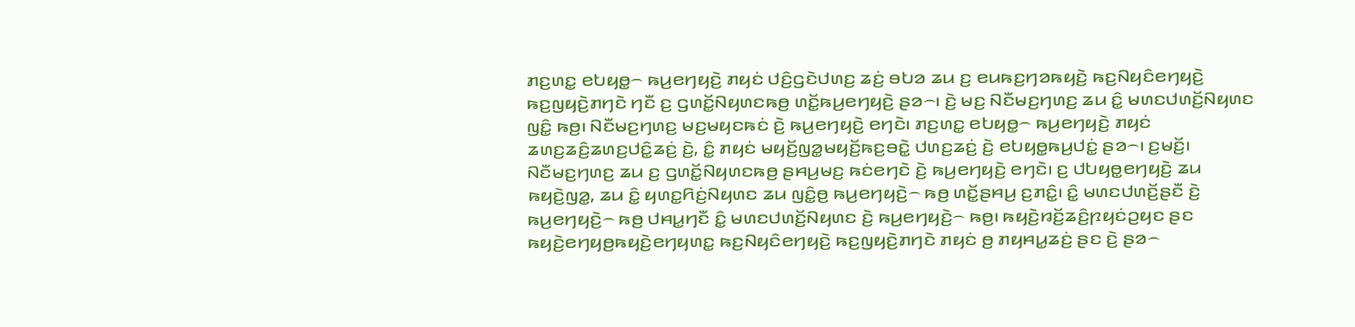ꤊꤢ꤬ꤛꤢ꤭ ꤕꤝꤟꤥ꤭꤮ ꤒꤣ꤬ꤕꤚꤟꤢꤧ꤬ ꤊꤟꤢꤦ ꤓꤢꤨ꤬ꤞꤢꤧꤓꤛꤢ꤬ ꤘꤢꤦ꤬ ꤋꤝꤤ ꤘꤣ ꤢ꤬ ꤕꤣꤒꤢ꤬ꤚꤤꤒꤟꤢꤧ꤬ ꤒꤢ꤬ꤡꤟꤢꤨꤕꤚꤟꤢꤧ꤬ ꤒꤢ꤬ꤜꤟꤢꤧ꤬ꤊꤚꤢꤧ ꤚꤢꤪ ꤢ꤬ ꤞꤛꤢꤩ꤭ꤡꤟꤛꤢꤒꤥ꤬ ꤛꤢꤩ꤭ꤒꤣ꤬ꤕꤚꤟꤢꤧ꤬ ꤔꤤ꤮꤯ ꤢꤧ꤬ ꤗꤢ꤬ ꤡꤢꤪꤗꤢ꤬ꤚꤛꤢ꤬ ꤘꤣ ꤢꤨ꤭ ꤗꤛꤢꤓꤛꤢꤩ꤬ꤡꤟꤛꤢ ꤜꤢꤨ꤭ ꤒꤥ꤬꤯ ꤡꤢꤪꤗꤢ꤬ꤚꤛꤢ꤬ ꤗꤢ꤬ꤗꤟꤢꤒꤢꤦ ꤢꤧ꤬ ꤒꤣ꤬ꤕꤚꤟꤢꤧ꤬ ꤕꤚꤢꤧ꤯ ꤊꤢ꤬ꤛꤢ꤭ ꤕꤝꤟꤥ꤭꤮ ꤒꤣ꤬ꤕꤚꤟꤢꤧ꤬ ꤊꤟꤢꤦ ꤘꤛꤢ꤬ꤘꤢꤨ꤬ꤘꤛꤢ꤬ꤓꤢꤨ꤭ꤘꤢꤦ꤬ ꤢꤧ꤬, ꤢꤨ꤭ ꤊꤟꤢꤦ ꤗꤟꤢꤩ꤬ꤜꤤ꤭ꤗꤟꤢꤩ꤬ꤒꤢ꤬ꤋꤢꤧ꤭ ꤓꤛꤢ꤬ꤘꤢꤦ꤬ ꤢꤧ꤬ ꤕꤝꤟꤥ꤭ꤒꤣ꤬ꤓꤢꤦ꤭ ꤔꤤ꤮꤯ ꤢ꤬ꤗꤢꤩ꤬꤯
ꤡꤢꤪꤗꤢ꤬ꤚꤛꤢ꤬ ꤘꤣ ꤢ꤬ ꤞꤛꤢꤩ꤭ꤡꤟꤛꤢꤒꤥ꤬ ꤔꤌꤣ꤬ꤗꤢ꤬ ꤒꤢꤦꤕꤚꤢꤧ ꤢꤧ꤬ ꤒꤣ꤬ꤕꤚꤟꤢꤧ꤬ ꤕꤚꤢꤧ꤯ ꤢ꤬ ꤓꤝꤟꤥ꤭ꤕꤚꤟꤢꤧ꤬ ꤘꤣ ꤒꤟꤢꤧ꤬ꤜꤤ꤭, ꤘꤣ ꤢꤨ꤭ ꤟꤛꤢ꤭ꤖꤢꤦ꤬ꤡꤟꤛꤢ ꤘꤣ ꤜꤢꤨ꤭ꤥ꤬ ꤒꤣ꤬ꤕꤚꤟꤢꤧ꤬꤮ ꤒꤥ꤬ ꤛꤢꤩ꤭ꤔꤌꤣ꤬ ꤢ꤬ꤊꤢꤨ꤭꤯ ꤢꤨ꤭ ꤗꤛꤢꤓꤛꤢꤩ꤬ꤔꤢꤪ ꤢꤧ꤬ ꤒꤣ꤬ꤕꤚꤟꤢꤧ꤬꤮ ꤒꤥ꤬ ꤓꤌꤣ꤭ꤚꤢꤪ ꤢꤨ꤭ ꤗꤛꤢꤓꤛꤢꤩ꤬ꤡꤟꤛꤢ ꤢꤧ꤬ ꤒꤣ꤬ꤕꤚꤟꤢꤧ꤬꤮ ꤒꤥ꤬꤯ ꤒꤟꤢꤧ꤬ꤙꤢꤩ꤬ꤘꤢꤨ꤬ꤐꤟꤢꤦꤑꤟꤢ ꤔꤢ ꤒꤟꤢꤧ꤬ꤕꤚꤟꤥ꤬ꤒꤟꤢꤧ꤬ꤕꤚꤟꤛꤢ꤭ ꤒꤢ꤬ꤡꤟꤢꤨꤕꤚꤟꤢꤧ꤬ ꤒꤢ꤬ꤜꤟꤢꤧ꤬ꤊꤚꤢꤧ ꤊꤟꤢꤦ ꤥ꤬ ꤊꤟꤌꤣ꤭ꤘꤢꤦ꤬ ꤔꤢ ꤢꤧ꤬ ꤔꤤ꤮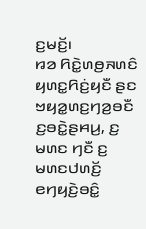ꤢ꤬ꤗꤢꤩ꤬꤯
ꤙꤤ ꤖꤢꤧ꤭ꤛꤥ꤬ꤏꤛꤢꤨ ꤟꤛꤢ꤭ꤖꤢꤦ꤬ꤟꤢꤪ ꤔꤢ ꤠꤟꤤ꤭ꤛꤢ꤬ꤚꤤ꤬ꤋꤢꤪ ꤢ꤬ꤋꤢꤧ꤭ꤔꤌꤣ꤬, ꤢ꤬ ꤗꤛꤢ ꤚꤢꤪ ꤢ꤬ ꤗꤛꤢꤓꤛꤢꤩ꤬ ꤕꤚꤟꤢꤧ꤬ꤋꤢꤨ꤭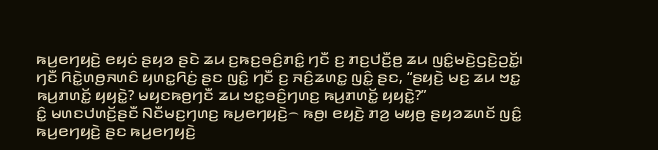ꤒꤣ꤬ꤕꤚꤟꤢꤧ꤬ ꤕꤟꤢꤦ ꤔꤟꤤ ꤔꤢꤧ ꤘꤣ ꤢ꤬ꤒꤢ꤬ꤋꤢꤨ꤬ꤊꤢꤨ꤭ ꤚꤢꤪ ꤢ꤬ ꤊꤢ꤬ꤓꤢꤪ꤬ꤥ꤬ ꤘꤣ ꤜꤢꤨ꤭ꤗꤢꤧ꤬ꤞꤢꤧ꤬ꤑꤢꤩ꤭꤯ ꤚꤢꤪ ꤖꤢꤧ꤭ꤛꤥ꤬ꤏꤛꤢꤨ ꤟꤛꤢ꤭ꤖꤢꤦ꤬ ꤔꤢ ꤜꤢꤨ꤭ ꤚꤢꤪ ꤢ꤬ ꤏꤢꤨ꤬ꤘꤛꤢ꤭ ꤜꤢꤨ꤭ ꤔꤢ, “ꤔꤟꤢꤧ꤬ ꤗꤢ꤬ ꤘꤣ ꤠꤢ꤭ ꤒꤣ꤬ꤊꤛꤢꤩ꤭ ꤟꤟꤢꤧ꤭? ꤗꤟꤢꤒꤥ꤬ꤚꤢꤪ ꤘꤣ ꤠꤢ꤭ꤋꤢꤨ꤬ꤚꤛꤢ꤬ ꤒꤣ꤬ꤊꤛꤢꤩ꤭ ꤟꤟꤢꤧ꤭?”
ꤢꤨ꤭ ꤗꤛꤢꤓꤛꤢꤩ꤬ꤔꤢꤪ ꤡꤢꤪꤗꤢ꤬ꤚꤛꤢ꤬ ꤒꤣ꤬ꤕꤚꤟꤢꤧ꤬꤮ ꤒꤥ꤬꤯ ꤕꤟꤢꤧ꤬ ꤊꤤ꤬ ꤗꤟꤥ꤬ ꤔꤟꤤꤘꤛꤢꤩ ꤜꤢꤨ꤭ ꤒꤣ꤬ꤕꤚꤟꤢꤧ꤬ ꤔꤢ ꤒꤣ꤬ꤕꤚꤟꤢꤧ꤬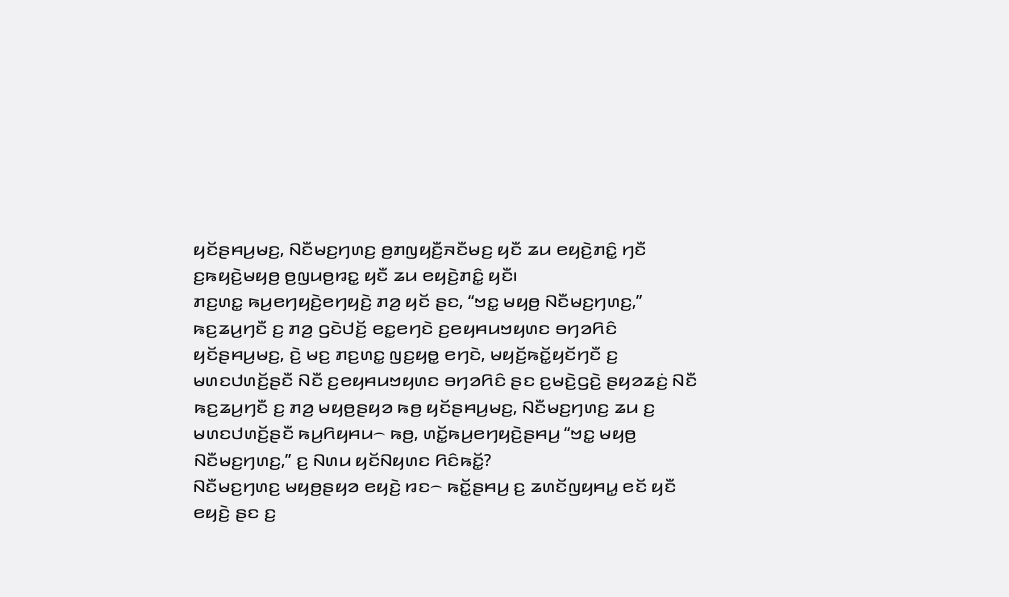ꤟꤢꤩꤔꤌꤣ꤬ꤗꤢ꤬, ꤡꤢꤪꤗꤢ꤬ꤚꤛꤢ꤬ ꤥ꤬ꤊꤜꤟꤢꤪ꤬ꤏꤢꤪꤗꤢ꤬ ꤟꤢꤪ ꤘꤣ ꤕꤟꤢꤧ꤬ꤊꤢꤨ꤭ ꤚꤢꤪ ꤢ꤬ꤒꤟꤢꤧ꤬ꤗꤟꤥ꤬ ꤥ꤬ꤜꤣꤥ꤬ꤙꤢ꤭ ꤟꤢꤪ ꤘꤣ ꤕꤟꤢꤧ꤬ꤊꤢꤨ꤭ ꤟꤢꤪ꤯
ꤊꤢ꤬ꤛꤢ꤭ ꤒꤣ꤬ꤕꤚꤟꤢꤧ꤬ꤕꤚꤟꤢꤧ꤬ ꤊꤤ꤬ ꤟꤢꤩ ꤔꤢ, “ꤠꤢ꤭ ꤗꤟꤥ꤬ ꤡꤢꤪꤗꤢ꤬ꤚꤛꤢ꤬,” ꤒꤢ꤬ꤘꤣ꤬ꤚꤢꤪ ꤢ꤬ ꤊꤤ꤬ ꤞꤢꤧꤓꤢꤩ꤬ ꤕꤢ꤭ꤕꤚꤢꤧ ꤢ꤬ꤕꤟꤌꤣꤠꤟꤛꤢ ꤋꤚꤤꤖꤢꤨ ꤟꤢꤩꤔꤌꤣ꤬ꤗꤢ꤬, ꤢꤧ꤬ ꤗꤢ꤬ ꤊꤢ꤬ꤛꤢ꤭ ꤜꤢ꤬ꤟꤥ꤭ ꤕꤚꤢꤧ, ꤗꤟꤢꤩ꤬ꤒꤢꤩ꤭ꤟꤢꤩꤚꤢꤪ ꤢ꤬ ꤗꤛꤢꤓꤛꤢꤩ꤬ꤔꤢꤪ ꤡꤢꤪ ꤢ꤬ꤕꤟꤌꤣꤠꤟꤛꤢ ꤋꤚꤤꤖꤢꤨ ꤔꤢ ꤢ꤬ꤗꤢꤧ꤬ꤞꤢꤧ꤬ ꤔꤟꤤꤘꤢꤦ꤬ ꤡꤢꤪ ꤒꤢ꤬ꤘꤣ꤬ꤚꤢꤪ ꤢ꤬ ꤊꤤ꤬ ꤗꤟꤥ꤬ꤔꤟꤤ ꤒꤥ꤬ ꤟꤢꤩꤔꤌꤣ꤬ꤗꤢ꤬, ꤡꤢꤪꤗꤢ꤬ꤚꤛꤢ꤬ ꤘꤣ ꤢ꤬ ꤗꤛꤢꤓꤛꤢꤩ꤬ꤔꤢꤪ ꤒꤣ꤬ꤖꤟꤌꤣ꤮ ꤒꤥ꤬, ꤛꤢꤩ꤭ꤒꤣ꤬ꤕꤚꤟꤢꤧ꤬ꤔꤌꤣ꤬ “ꤠꤢ꤭ ꤗꤟꤥ꤬ ꤡꤢꤪꤗꤢ꤬ꤚꤛꤢ꤬,” ꤢ꤬ ꤡꤛꤣ ꤟꤢꤩꤡꤟꤛꤢ ꤖꤢꤨꤒꤢꤩ꤭?
ꤡꤢꤪꤗꤢ꤬ꤚꤛꤢ꤬ ꤗꤟꤥ꤬ꤔꤟꤤ ꤕꤟꤢꤧ꤬ ꤙꤢ꤮ ꤒꤢꤩ꤭ꤔꤌꤣ꤬ ꤢ꤬ ꤘꤛꤢꤩꤜꤟꤌꤣ꤭ ꤕꤢꤩ ꤟꤢꤪ ꤕꤟꤢꤧ꤬ ꤔꤢ ꤢ꤬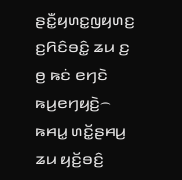ꤔꤢꤪ꤭ꤟꤛꤢ꤭ꤜꤟꤛꤢ꤬ ꤢ꤬ꤖꤢꤨꤋꤢꤨ꤭ ꤘꤣ ꤢ꤬ ꤥ꤬ ꤒꤢꤦ ꤕꤚꤢꤧ ꤒꤣ꤬ꤕꤚꤟꤢꤧ꤬꤮ ꤒꤌꤣ꤭ ꤛꤢꤩ꤭ꤔꤌꤣ꤬ ꤘꤣ ꤟꤢꤩ꤬ꤋꤢꤨ꤬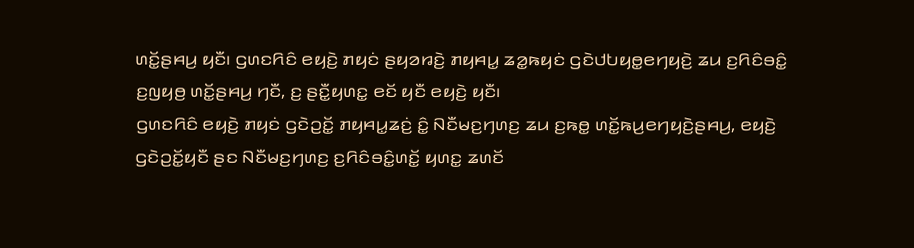ꤛꤢꤩ꤭ꤔꤌꤣ꤬ ꤟꤢꤪ꤯ ꤞꤛꤢꤖꤢꤨ ꤕꤟꤢꤧ꤬ ꤊꤟꤢꤦ ꤔꤟꤤꤙꤢꤧ꤬ ꤊꤟꤌꤣ꤭ ꤘꤤ꤭ꤒꤟꤢꤦ ꤞꤢꤧꤓꤝꤟꤥ꤭ꤕꤚꤟꤢꤧ꤬ ꤘꤣ ꤢ꤬ꤖꤢꤨꤋꤢꤨ꤭ ꤢ꤬ꤜꤟꤥ꤬ ꤛꤢꤩ꤭ꤔꤌꤣ꤬ ꤚꤢꤪ, ꤢ꤬ ꤔꤢꤪ꤭ꤟꤛꤢ꤭ ꤕꤢꤩ ꤟꤢꤪ ꤕꤟꤢꤧ꤬ ꤟꤢꤪ꤯
ꤞꤛꤢꤖꤢꤨ ꤕꤟꤢꤧ꤬ ꤊꤟꤢꤦ ꤞꤢꤧꤑꤢꤩ꤭ ꤊꤟꤌꤣ꤭ꤘꤢꤦ꤬ ꤢꤨ꤭ ꤡꤢꤪꤗꤢ꤬ꤚꤛꤢ꤬ ꤘꤣ ꤢ꤬ꤒꤥ꤭ ꤛꤢꤩ꤭ꤒꤣ꤬ꤕꤚꤟꤢꤧ꤬ꤔꤌꤣ꤬, ꤕꤟꤢꤧ꤬ ꤞꤢꤧꤑꤢꤩ꤭ꤟꤢꤪ ꤔꤢ ꤡꤢꤪꤗꤢ꤬ꤚꤛꤢ꤬ ꤢ꤬ꤖꤢꤨꤋꤢꤨ꤭ꤛꤢꤩ꤭ ꤟꤛꤢ꤭ ꤘꤛꤢꤩ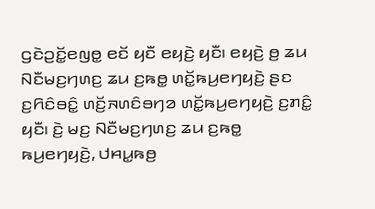ꤞꤢꤧꤑꤢꤩ꤭ꤕꤜꤥ꤭ ꤕꤢꤩ ꤟꤢꤪ ꤕꤟꤢꤧ꤬ ꤟꤢꤪ꤯ ꤕꤟꤢꤧ꤬ ꤥ꤬ ꤘꤣ ꤡꤢꤪꤗꤢ꤬ꤚꤛꤢ꤬ ꤘꤣ ꤢ꤬ꤒꤥ꤭ ꤛꤢꤩ꤭ꤒꤣ꤬ꤕꤚꤟꤢꤧ꤬ ꤔꤢ ꤢ꤬ꤖꤢꤨꤋꤢꤨ꤭ ꤛꤢꤩ꤬ꤏꤛꤢꤨꤋꤚꤤ ꤛꤢꤩ꤭ꤒꤣ꤬ꤕꤚꤟꤢꤧ꤬ ꤢ꤬ꤊꤢꤨ꤭ ꤟꤢꤪ꤯ ꤢꤧ꤬ ꤗꤢ꤬ ꤡꤢꤪꤗꤢ꤬ꤚꤛꤢ꤬ ꤘꤣ ꤢ꤬ꤒꤥ꤭ ꤒꤣ꤬ꤕꤚꤟꤢꤧ꤬, ꤓꤌꤣ꤭ꤒꤥ꤬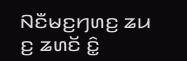ꤡꤢꤪꤗꤢ꤬ꤚꤛꤢ꤬ ꤘꤣ ꤢ꤬ ꤘꤛꤢꤩ ꤢꤨ꤭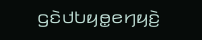ꤞꤢꤧꤓꤝꤟꤥ꤭ꤕꤚꤟꤢꤧ꤬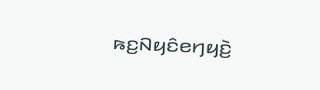ꤒꤢ꤬ꤡꤟꤢꤨꤕꤚꤟꤢꤧ꤬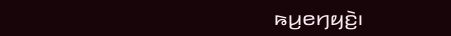ꤒꤣ꤬ꤕꤚꤟꤢꤧ꤬꤯